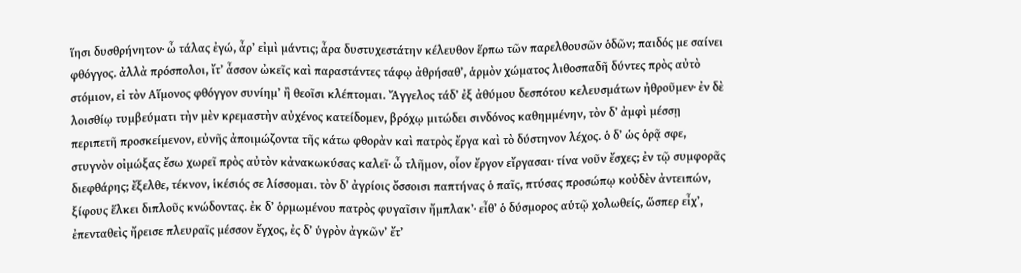ἵησι δυσθρήνητον· ὦ τάλας ἐγώ, ἆρʼ εἰμὶ μάντις; ἆρα δυστυχεστάτην κέλευθον ἕρπω τῶν παρελθουσῶν ὁδῶν; παιδός με σαίνει φθόγγος. ἀλλὰ πρόσπολοι, ἴτʼ ἆσσον ὠκεῖς καὶ παραστάντες τάφῳ ἀθρήσαθʼ, ἁρμὸν χώματος λιθοσπαδῆ δύντες πρὸς αὐτὸ στόμιον, εἰ τὸν Αἵμονος φθόγγον συνίημʼ ἢ θεοῖσι κλέπτομαι. Ἄγγελος τάδʼ ἐξ ἀθύμου δεσπότου κελευσμάτων ἠθροῦμεν· ἐν δὲ λοισθίῳ τυμβεύματι τὴν μὲν κρεμαστὴν αὐχένος κατείδομεν, βρόχῳ μιτώδει σινδόνος καθημμένην, τὸν δʼ ἀμφὶ μέσσῃ περιπετῆ προσκείμενον, εὐνῆς ἀποιμώζοντα τῆς κάτω φθορὰν καὶ πατρὸς ἔργα καὶ τὸ δύστηνον λέχος. ὁ δʼ ὡς ὁρᾷ σφε, στυγνὸν οἰμώξας ἔσω χωρεῖ πρὸς αὐτὸν κἀνακωκύσας καλεῖ· ὦ τλῆμον, οἷον ἔργον εἴργασαι· τίνα νοῦν ἔσχες; ἐν τῷ συμφορᾶς διεφθάρης; ἔξελθε, τέκνον, ἱκέσιός σε λίσσομαι. τὸν δʼ ἀγρίοις ὄσσοισι παπτήνας ὁ παῖς, πτύσας προσώπῳ κοὐδὲν ἀντειπών, ξίφους ἕλκει διπλοῦς κνώδοντας. ἐκ δʼ ὁρμωμένου πατρὸς φυγαῖσιν ἤμπλακʼ· εἶθʼ ὁ δύσμορος αὑτῷ χολωθείς, ὥσπερ εἶχʼ, ἐπενταθεὶς ἤρεισε πλευραῖς μέσσον ἔγχος, ἐς δʼ ὑγρὸν ἀγκῶνʼ ἔτʼ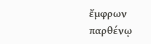ἔμφρων παρθένῳ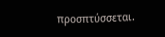προσπτύσσεται.